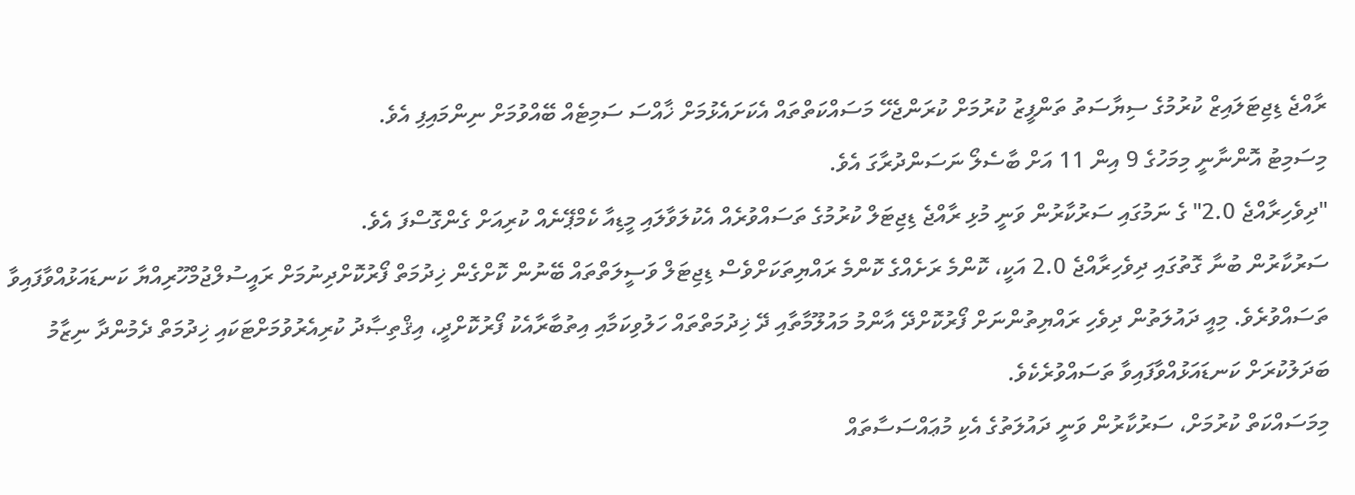ރާއްޖެ ޑިޖިޓަލައިޒް ކުރުމުގެ ސިޔާސަތު ތަންފީޒު ކުރުމަށް ކުރަންޖެހޭ މަސައްކަތްތައް އެކަށައެޅުމަށް ޚާއްސަ ސަމިޓެއް ބޭއްވުމަށް ނިންމައިފި އެވެ.
މިސަމިޓު އޮންނާނީ މިމަހުގެ 9 އިން 11 އަށް ބާސެލޯ ނަސަންދުރާގަ އެވެ.
"ދިވެހިރާއްޖެ 2.0" ގެ ނަމުގައި ސަރުކާރުން ވަނީ މުޅި ރާއްޖެ ޑިޖިޓަލް ކުރުމުގެ ތަސައްވުރެއް އެކުލަވާލައި މީޑިއާ ކެމްޕޭނެއް ކުރިއަށް ގެންގޮސްފަ އެވެ.
ސަރުކާރުން ބުނާ ގޮތުގައި ދިވެހިރާއްޖެ 2.0 އަކީ، ކޮންމެ ރަށެއްގެ ކޮންމެ ރައްޔިތަކަށްވެސް ޑިޖިޓަލް ވަސީލަތްތައް ބޭނުން ކޮށްގެން ޚިދުމަތް ފޯރުކޮށްދިނުމަށް ރައީސުލްޖުމްހޫރިއްޔާ ކަނޑައަޅުއްވާފައިވާ ތަސައްވުރެވެ. މިއީ ދައުލަތުން ދިވެހި ރައްޔިތުންނަށް ފޯރުކޮށްދޭ އާންމު މައުލޫމާތާއި ދޭ ޚިދުމަތްތައް ހަލުވިކަމާއި އިތުބާރާއެކު ފޯރުކޮށްދީ، އިޤްތިޞާދު ކުރިއެރުވުމަށްޓަކައި ޚިދުމަތް ދެމުންދާ ނިޒާމު ބަދަލުކުރަށް ކަނޑައަޅުއްވާފައިވާ ތަސައްވުރެކެވެ.
މިމަސައްކަތް ކުރުމަށް، ސަރުކާރުން ވަނީ ދައުލަތުގެ އެކި މުޢައްސަސާތައް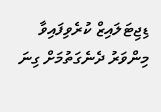ޑިޖިޓަލައިޒް ކުރެވިފައިވާ މިންވަރު ދެނެގަތުމަށް ގިނަ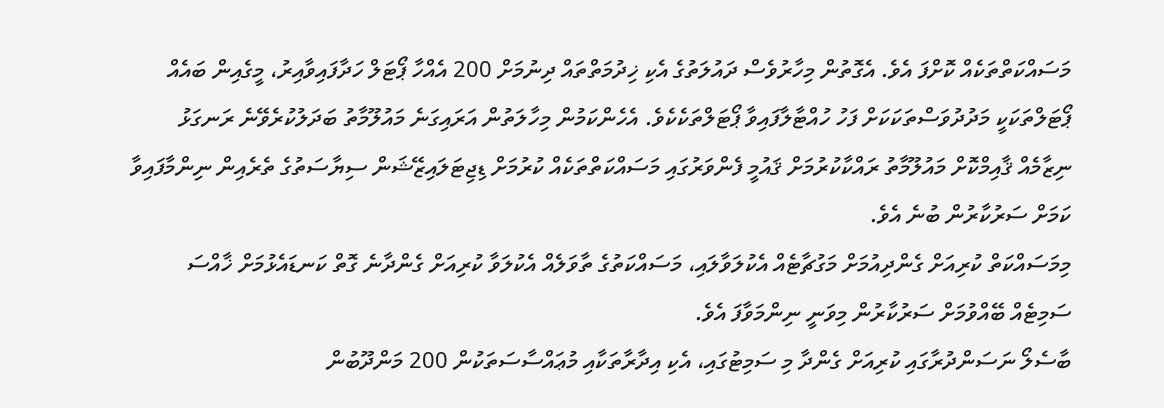މަސައްކަތްތަކެއް ކޮށްފަ އެވެ. އެގޮތުން މިހާރުވެސް ދައުލަތުގެ އެކި ޚިދުމަތްތައް ދިނުމަށް 200 އެއްހާ ޕޯޓަލް ހަދާފައިވާއިރު، މީގެއިން ބައެއް ޕޯޓަލްތަކަކީ މަދުދުވަސްތަކަކަށް ފަހު ހުއްޓާލާފައިވާ ޕޯޓަލްތަކެކެވެ. އެހެންކަމުން މިހާލަތުން އަރައިގަނެ މައުލޫމާތު ބަދަލުކުރެވޭނެ ރަނގަޅު ނިޒާމެއް ޤާއިމްކޮށް މައުލޫމާތު ރައްކާކުރުމަށް ޤައުމީ ފެންވަރުގައި މަސައްކަތްތަކެއް ކުރުމަށް ޑިޖިޓަލައިޒޭޝަން ސިޔާސަތުގެ ތެރެއިން ނިންމާފައިވާ ކަމަށް ސަރުކާރުން ބުނެ އެވެ.
މިމަސައްކަތް ކުރިއަށް ގެންދިއުމަށް މަގުޗާޓެއް އެކުލަވާލައި، މަސައްކަތުގެ ތާވަލެއް އެކުލަވާ ކުރިއަށް ގެންދާނެ ގޮތް ކަނޑައެޅުމަށް ޚާއްސަ ސަމިޓެއް ބޭއްވުމަށް ސަރުކާރުން މިވަނީ ނިންމަވާފަ އެވެ.
ބާސެލޯ ނަސަންދުރާގައި ކުރިއަށް ގެންދާ މި ސަމިޓުގައި، އެކި އިދާރާތަކާއި މުޢައްސާސަތަކުން 200 މަންދޫބުން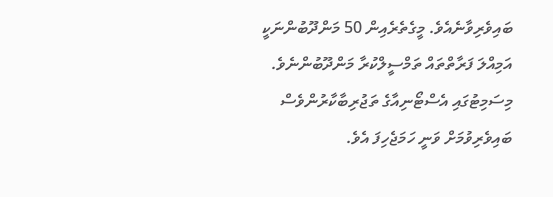ބައިވެރިވާނެއެވެ. މީގެތެރެއިން 50 މަންދޫބުންނަކީ އަމިއްލަ ފަރާތްތައް ތަމްސީލްކުރާ މަންދޫބުންނެވެ. މިސަމިޓުގައި އެސްޓޯނިއާގެ ތަޖުރިބާކާރުންވެސް ބައިވެރިވުމަށް ވަނީ ހަމަޖެހިފަ އެވެ.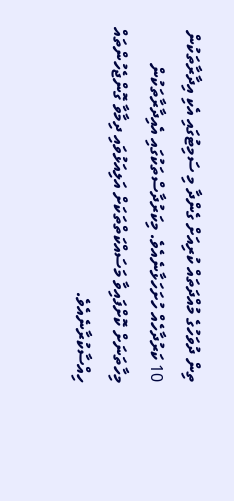ތިން ދުވަހުގެ މުއްދަތައް ކުރިއަށް ގެންދާ މި ސަމިޓުގައި އެކި އިދާރާތަކުން 10 ކަރުދާހެއް ހުށަހަޅާނެއެވެ. މިކަރުދާސްތަކުގައި އެއިދާރާތަކުން މިހާތަނަށް ކޮށްފައިވާ މަސައްކަތްތަކަށް އަލިއަޅުވައި ދިމާވާ ގޮންޖެހުންތައް ހިއްސާކުރާނެއެވެ.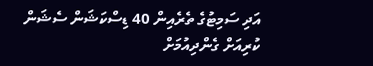އަދި ސަމިޓުގެ ތެރެއިން 40 ޑިސްކަޝަން ސެޝަން ކުރިއަށް ގެންދިއުމަށް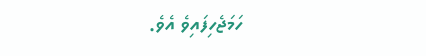ހަމަޖެހިފައިވެ އެވެ.